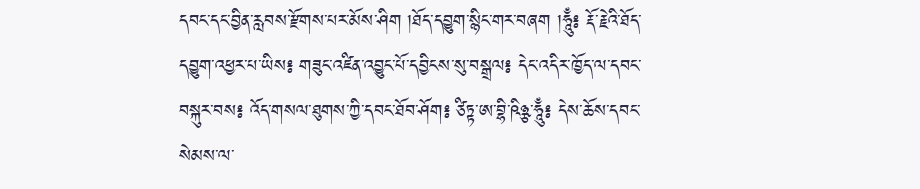དབང་དང་བྱིན་རླབས་རྫོགས་པར་མོས་ཤིག །ཐོད་དབྱུག་སྙིང་གར་བཞག །ཧཱུྃ༔ རྡོ་རྗེའི་ཐོད་དབྱུག་འཕྱར་པ་ཡིས༔ གཟུང་འཛིན་འབྱུང་པོ་དབྱིངས་སུ་བསྒྲལ༔ དེང་འདིར་ཁྱོད་ལ་དབང་བསྐུར་བས༔ འོད་གསལ་ཐུགས་ཀྱི་དབང་ཐོབ་ཤོག༔ ཙིཏྟ་ཨ་བྷི་ཥིཉྩ་ཧཱུྃ༔ དེས་ཆོས་དབང་སེམས་ལ་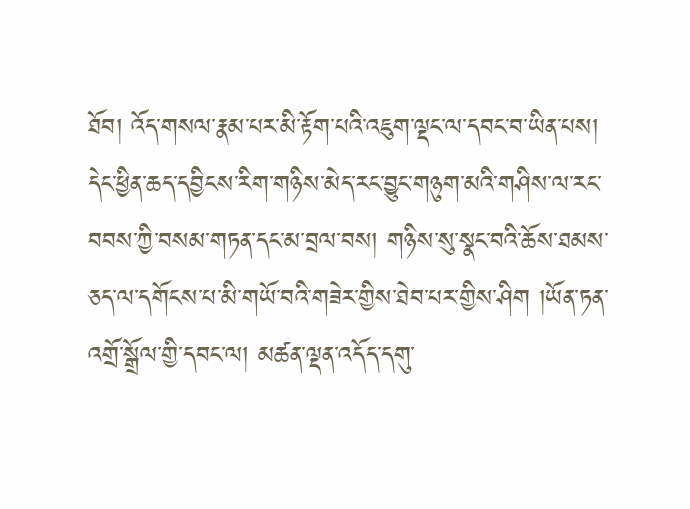ཐོབ། འོད་གསལ་རྣམ་པར་མི་རྟོག་པའི་འཇུག་ལྡང་ལ་དབང་བ་ཡིན་པས། དེང་ཕྱིན་ཆད་དབྱིངས་རིག་གཉིས་མེད་རང་བྱུང་གཉུག་མའི་གཤིས་ལ་རང་བབས་ཀྱི་བསམ་གཏན་དང་མ་བྲལ་བས། གཉིས་སུ་སྣང་བའི་ཆོས་ཐམས་ཅད་ལ་དགོངས་པ་མི་གཡོ་བའི་གཟེར་གྱིས་ཐེབ་པར་གྱིས་ཤིག །ཡོན་ཏན་འགྲོ་སྒྲོལ་གྱི་དབང་ལ། མཚན་ལྡན་འདོད་དགུ་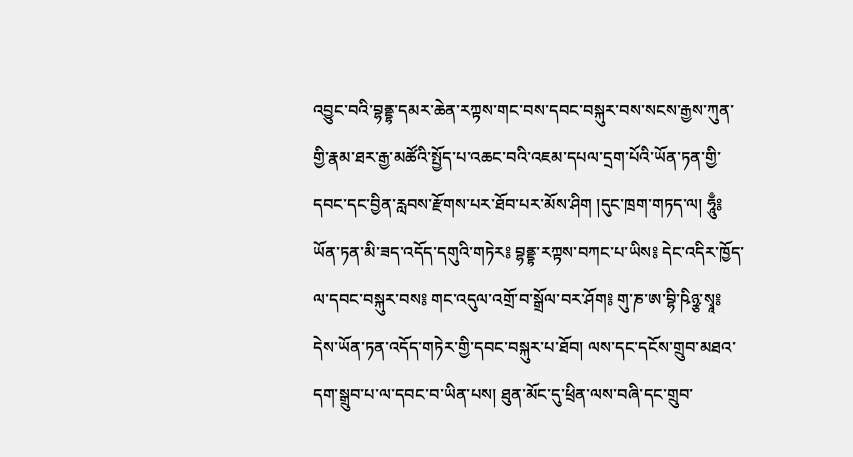འབྱུང་བའི་བྷནྡྷ་དམར་ཆེན་རཀྟས་གང་བས་དབང་བསྐུར་བས་སངས་རྒྱས་ཀུན་གྱི་རྣམ་ཐར་རྒྱ་མཚོའི་སྤྱོད་པ་འཆང་བའི་འཇམ་དཔལ་དྲག་པོའི་ཡོན་ཏན་གྱི་དབང་དང་བྱིན་རླབས་རྫོགས་པར་ཐོབ་པར་མོས་ཤིག །དུང་ཁྲག་གཏད་ལ། ཧཱུྃ༔ ཡོན་ཏན་མི་ཟད་འདོད་དགུའི་གཏེར༔ བྷནྡྷ་རཀྟས་བཀང་པ་ཡིས༔ དེང་འདིར་ཁྱོད་ལ་དབང་བསྐུར་བས༔ གང་འདུལ་འགྲོ་བ་སྒྲོལ་བར་ཤོག༔ གུ་ཎ་ཨ་བྷི་ཥིཉྩ་སྭཱ༔ དེས་ཡོན་ཏན་འདོད་གཏེར་གྱི་དབང་བསྐུར་པ་ཐོབ། ལས་དང་དངོས་གྲུབ་མཐའ་དག་སྒྲུབ་པ་ལ་དབང་བ་ཡིན་པས། ཐུན་མོང་དུ་ཕྲིན་ལས་བཞི་དང་གྲུབ་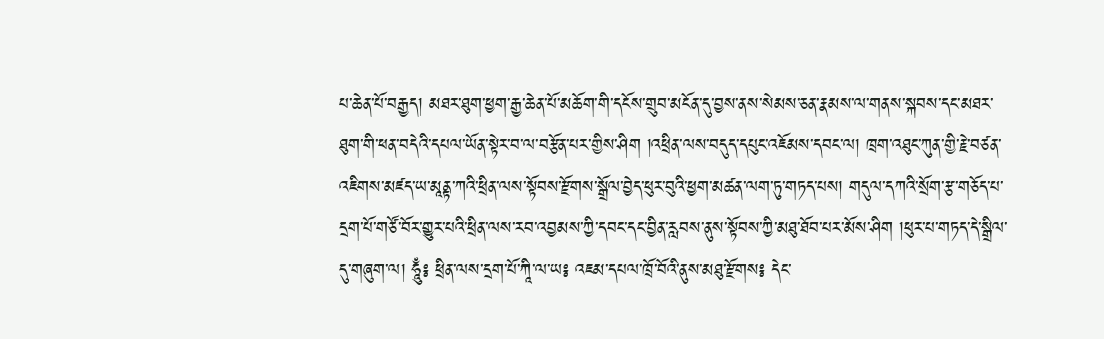པ་ཆེན་པོ་བརྒྱད། མཐར་ཐུག་ཕྱག་རྒྱ་ཆེན་པོ་མཆོག་གི་དངོས་གྲུབ་མངོན་དུ་བྱས་ནས་སེམས་ཅན་རྣམས་ལ་གནས་སྐབས་དང་མཐར་ཐུག་གི་ཕན་བདེའི་དཔལ་ཡོན་སྟེར་བ་ལ་བརྩོན་པར་གྱིས་ཤིག །འཕྲིན་ལས་བདུད་དཔུང་འཇོམས་དབང་ལ། ཁྲག་འཐུང་ཀུན་གྱི་རྗེ་བཙན་འཇིགས་མཛད་ཡ་མཱནྟ་ཀའི་ཕྲིན་ལས་སྟོབས་རྫོགས་སྒྲོལ་བྱེད་ཕུར་བུའི་ཕྱག་མཚན་ལག་ཏུ་གཏད་པས། གདུལ་དཀའི་སྲོག་རྩ་གཅོད་པ་དྲག་པོ་གཙོ་བོར་གྱུར་པའི་ཕྲིན་ལས་རབ་འབྱམས་ཀྱི་དབང་དང་བྱིན་རླབས་ནུས་སྟོབས་ཀྱི་མཐུ་ཐོབ་པར་མོས་ཤིག །ཕུར་པ་གཏད་དེ་སྒྲིལ་དུ་གཞུག་ལ། ཧཱུྃ༔ ཕྲིན་ལས་དྲག་པོ་ཀཱི་ལ་ཡ༔ འཇམ་དཔལ་ཁྲོ་བོའི་ནུས་མཐུ་རྫོགས༔ དེང་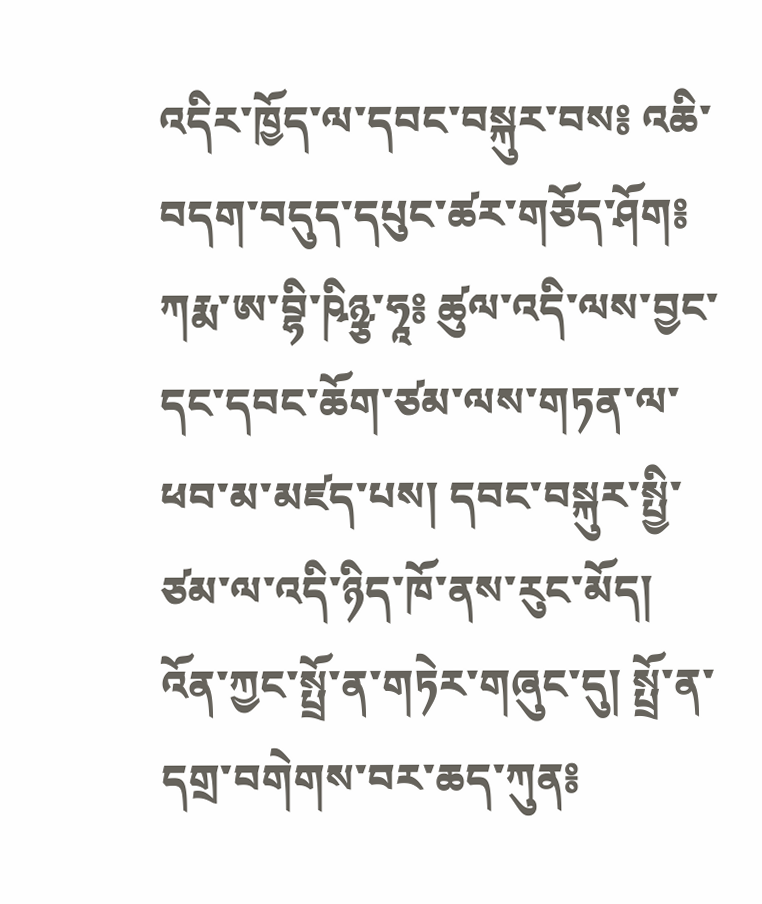འདིར་ཁྱོད་ལ་དབང་བསྐུར་བས༔ འཆི་བདག་བདུད་དཔུང་ཚར་གཅོད་ཤོག༔ ཀརྨ་ཨ་བྷི་ཥིཉྩ་ཧཱ༔ ཚུལ་འདི་ལས་བྱང་དང་དབང་ཆོག་ཙམ་ལས་གཏན་ལ་ཕབ་མ་མཛད་པས། དབང་བསྐུར་སྤྱི་ཙམ་ལ་འདི་ཉིད་ཁོ་ནས་རུང་མོད། འོན་ཀྱང་སྤྲོ་ན་གཏེར་གཞུང་དུ། སྤྲོ་ན་དགྲ་བགེགས་བར་ཆད་ཀུན༔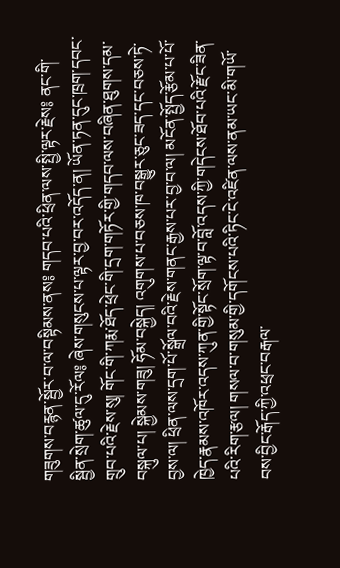གཟུགས་བརྙན་སྦྱོར་བ་ལ་བསྟིམས་ནས༔ གདབ་པའི་ཕྲིན་ལས་སྤྱི་ལྟར་རྗེས༔ ནང་གི་སྦྱིན་སྲེག་ཚུལ་དུ་རོལ༔ ཞེས་གསུངས་པ་ལྟར་བྱ་བར་འདོད་ན། ཡོན་ཏན་དུང་ཁྲག་དབང་གྲུབ་པའི་རྗེས་སུ། གོང་གི་ཀརྨ་ཐོད་ཕྲེང་གི་དྲག་གཏོར་གྱི་གདབ་ལས་བཞིན་ཐུགས་དམ་བསྐུལ་པ། སྐྱེམས་གཟུ། ཧོམ་བསྐྱེད། འགུགས་པ་བཅས་ཁ་བསྒྱུར་ཅུང་ཟད་དང་བཅས་ཏེ་བྱས་ལ། ཕྲིན་ལས་དྲག་པོ་སྒྲོལ་བའི་རྗེས་གནང་རྒྱས་པར་བྱ་བ་ལ། མངོན་སྤྱོད་རྩོམ་པ་པོ་ཁྱེད་རྣམས་འཁོར་འདས་ཀུན་གྱི་སྟོང་སྲོག་ལྟ་བ་བློ་འདས་ཀྱི་གདེངས་ཐོབ་པའི་རྫོང་ཟིན་པའི་རིག་རྩལ། གསལ་བ་གསུམ་གྱི་དགོངས་པའི་ཏིང་ངེ་འཛིན་ལས་ནམ་ཡང་མི་གཡོ་བས་བྱིང་རྒོད་ཀྱི་འཕྲང་བརྒལ་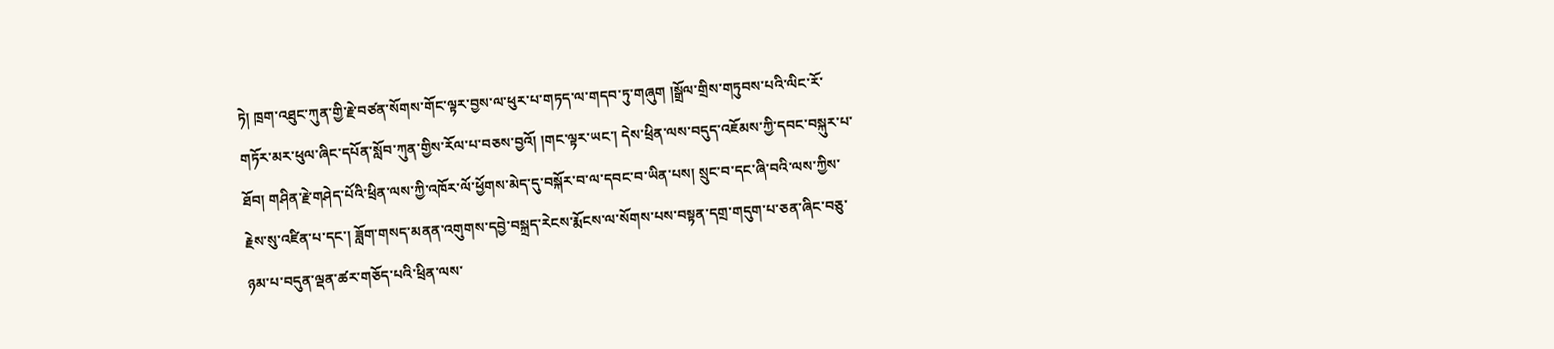ཏེ། ཁྲག་འཐུང་ཀུན་གྱི་རྗེ་བཙན་སོགས་གོང་ལྟར་བྱས་ལ་ཕུར་པ་གཏད་ལ་གདབ་ཏུ་གཞུག །སྒྲོལ་གྲིས་གཏུབས་པའི་ལིང་རོ་གཏོར་མར་ཕུལ་ཞིང་དཔོན་སློབ་ཀུན་གྱིས་རོལ་པ་བཅས་བྱའོ། །གང་ལྟར་ཡང་། དེས་ཕྲིན་ལས་བདུད་འཇོམས་ཀྱི་དབང་བསྐུར་པ་ཐོབ། གཤིན་རྗེ་གཤེད་པོའི་ཕྲིན་ལས་ཀྱི་འཁོར་ལོ་ཕྱོགས་མེད་དུ་བསྐོར་བ་ལ་དབང་བ་ཡིན་པས། སྲུང་བ་དང་ཞི་བའི་ལས་ཀྱིས་རྗེས་སུ་འཛིན་པ་དང་། ཟློག་གསད་མནན་འགུགས་དབྱེ་བསྐྲད་རེངས་རྨོངས་ལ་སོགས་པས་བསྟན་དགྲ་གདུག་པ་ཅན་ཞིང་བཅུ་ཉམ་པ་བདུན་ལྡན་ཚར་གཅོད་པའི་ཕྲིན་ལས་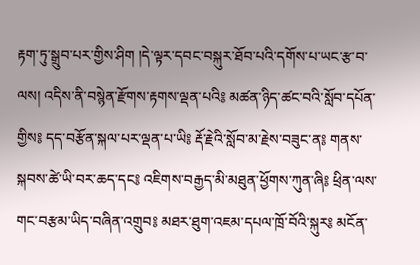རྟག་ཏུ་སྒྲུབ་པར་གྱིས་ཤིག །དེ་ལྟར་དབང་བསྐུར་ཐོབ་པའི་དགོས་པ་ཡང་རྩ་བ་ལས། འདིས་ནི་བསྙེན་རྫོགས་རྟགས་ལྡན་པའི༔ མཚན་ཉིད་ཚང་བའི་སློབ་དཔོན་གྱིས༔ དད་བརྩོན་སྐལ་པར་ལྡན་པ་ཡི༔ རྡོ་རྗེའི་སློབ་མ་རྗེས་བཟུང་ན༔ གནས་སྐབས་ཚེ་ཡི་བར་ཆད་དང༔ འཇིགས་བརྒྱད་མི་མཐུན་ཕྱོགས་ཀུན་ཞི༔ ཕྲིན་ལས་གང་བརྩམ་ཡིད་བཞིན་འགྲུབ༔ མཐར་ཐུག་འཇམ་དཔལ་ཁྲོ་བོའི་སྐུར༔ མངོན་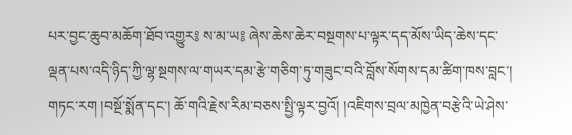པར་བྱང་ཆུབ་མཆོག་ཐོབ་འགྱུར༔ ས་མ་ཡ༔ ཞེས་ཆེས་ཆེར་བསྔགས་པ་ལྟར་དད་མོས་ཡིད་ཆེས་དང་ལྡན་པས་འདི་ཉིད་ཀྱི་ལྷ་སྔགས་ལ་གཡར་དམ་རྩེ་གཅིག་ཏུ་གཟུང་བའི་བློས་སོགས་དམ་ཚིག་ཁས་བླང་། གཏང་རག །བསྔོ་སྨོན་དང་། ཆོ་གའི་རྗེས་རིམ་བཅས་སྤྱི་ལྟར་བྱའོ། །འཇིགས་བྲལ་མཁྱེན་བརྩེའི་ཡེ་ཤེས་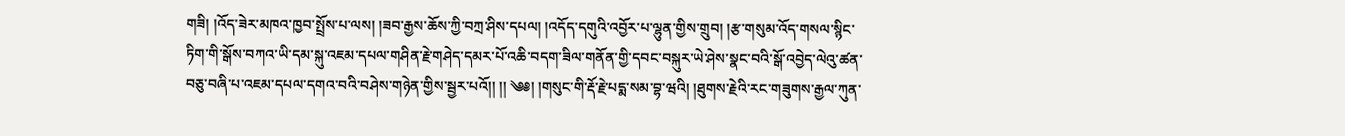གཟི། །འོད་ཟེར་མཁའ་ཁྱབ་སྤྲོས་པ་ལས། །ཟབ་རྒྱས་ཆོས་ཀྱི་བཀྲ་ཤིས་དཔལ། །འདོད་དགུའི་འབྱོར་པ་ལྷུན་གྱིས་གྲུབ། །རྩ་གསུམ་འོད་གསལ་སྙིང་ཏིག་གི་སྒོས་བཀའ་ཡི་དམ་སྐུ་འཇམ་དཔལ་གཤིན་རྗེ་གཤེད་དམར་པོ་འཆི་བདག་ཟིལ་གནོན་གྱི་དབང་བསྐུར་ཡེ་ཤེས་སྣང་བའི་སྒོ་འབྱེད་ལེའུ་ཚན་བཅུ་བཞི་པ་འཇམ་དཔལ་དགའ་བའི་བཤེས་གཉེན་གྱིས་སྦྱར་པའོ།། །། ༄༅། །གསུང་གི་རྡོ་རྗེ་པདྨ་སམ་བྷ་ཝའི། །ཐུགས་རྗེའི་རང་གཟུགས་རྒྱལ་ཀུན་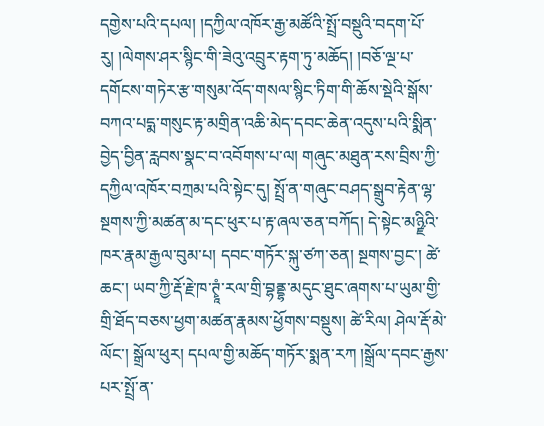དགྱེས་པའི་དཔལ། །དཀྱིལ་འཁོར་རྒྱ་མཚོའི་སྤྲོ་བསྡུའི་བདག་པོ་རུ། །ལེགས་ཤར་སྙིང་གི་ཟེའུ་འབྲུར་རྟག་ཏུ་མཆོད། །བཅོ་ལྔ་པ་དགོངས་གཏེར་རྩ་གསུམ་འོད་གསལ་སྙིང་ཏིག་གི་ཆོས་སྡེའི་སྒོས་བཀའ་པདྨ་གསུང་རྟ་མགྲིན་འཆི་མེད་དབང་ཆེན་འདུས་པའི་སྨིན་བྱེད་བྱིན་རླབས་སྣང་བ་འབོགས་པ་ལ། གཞུང་མཐུན་རས་བྲིས་ཀྱི་དཀྱིལ་འཁོར་བཀྲམ་པའི་སྟེང་དུ། སྤྲོ་ན་གཞུང་བཤད་སྒྲུབ་རྟེན་ལྷ་སྔགས་ཀྱི་མཚན་མ་དང་ཕུར་པ་རྟ་ཞལ་ཅན་བཀོད། དེ་སྟེང་མཉྫིའི་ཁར་རྣམ་རྒྱལ་བུམ་པ། དབང་གཏོར་སྐུ་ཙཀ་ཅན། སྔགས་བྱང་། ཚེ་ཆང་། ཡབ་ཀྱི་རྡོ་རྗེ་ཁ་ཊྭཱཾ་རལ་གྲི་བྷནྡྷ་མདུང་ཐུང་ཞགས་པ་ཡུམ་གྱི་གྲི་ཐོད་བཅས་ཕྱག་མཚན་རྣམས་ཕྱོགས་བསྡུས། ཚེ་རིལ། ཤེལ་རྡོ་མེ་ལོང་། སྒྲོལ་ཕུར། དཔལ་གྱི་མཆོད་གཏོར་སྨན་རཀ །སྒྲོལ་དབང་རྒྱས་པར་སྤྲོ་ན་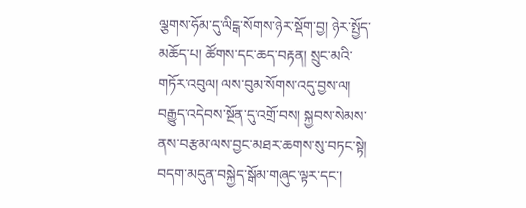ལྕགས་ཧོམ་དུ་ལིངྒ་སོགས་ཉེར་སྡོག་བྱ། ཉེར་སྤྱོད་མཆོད་པ། ཚོགས་དང་ཆད་བརྟན། སྲུང་མའི་གཏོར་འབུལ། ལས་བུམ་སོགས་འདུ་བྱས་ལ། བརྒྱུད་འདེབས་སྔོན་དུ་འགྲོ་བས། སྐྱབས་སེམས་ནས་བརྩམ་ལས་བྱང་མཐར་ཆགས་སུ་བཏང་སྟེ། བདག་མདུན་བསྐྱེད་སྒོམ་གཞུང་ལྟར་དང་།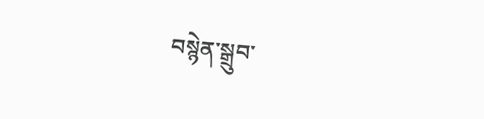བསྙེན་སྒྲུབ་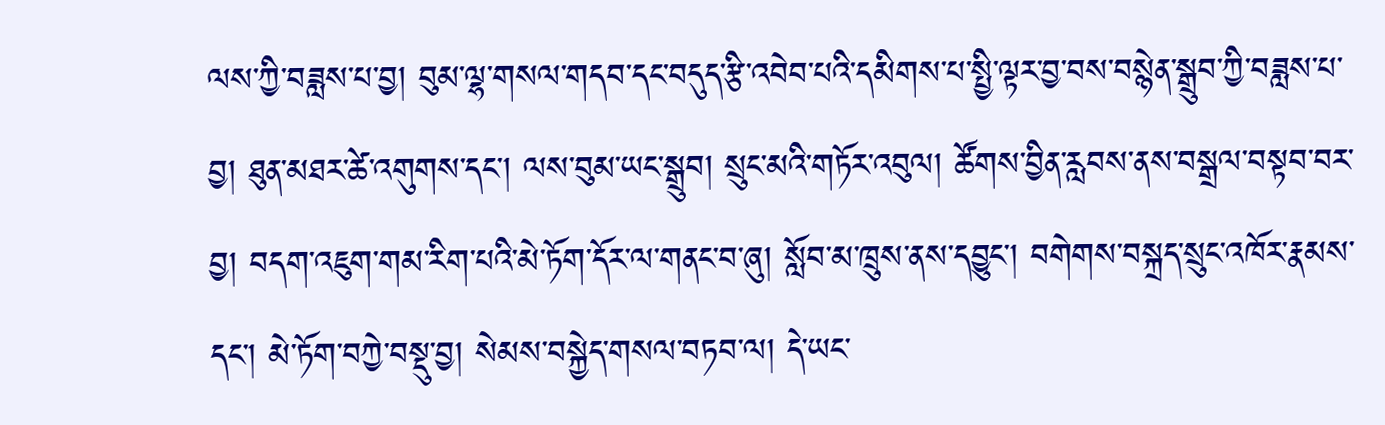ལས་ཀྱི་བཟླས་པ་བྱ། བུམ་ལྷ་གསལ་གདབ་དང་བདུད་རྩི་འབེབ་པའི་དམིགས་པ་སྤྱི་ལྟར་བྱ་བས་བསྙེན་སྒྲུབ་ཀྱི་བཟླས་པ་བྱ། ཐུན་མཐར་ཚེ་འགུགས་དང་། ལས་བུམ་ཡང་སྒྲུབ། སྲུང་མའི་གཏོར་འབུལ། ཚོགས་བྱིན་རླབས་ནས་བསྒྲལ་བསྟབ་བར་བྱ། བདག་འཇུག་གམ་རིག་པའི་མེ་ཏོག་དོར་ལ་གནང་བ་ཞུ། སློབ་མ་ཁྲུས་ནས་དབྱུང་། བགེགས་བསྐྲད་སྲུང་འཁོར་རྣམས་དང་། མེ་ཏོག་བཀྱེ་བསྡུ་བྱ། སེམས་བསྐྱེད་གསལ་བཏབ་ལ། དེ་ཡང་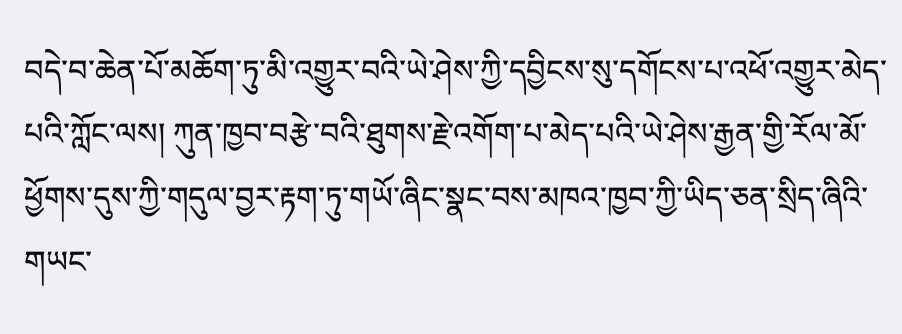བདེ་བ་ཆེན་པོ་མཆོག་ཏུ་མི་འགྱུར་བའི་ཡེ་ཤེས་ཀྱི་དབྱིངས་སུ་དགོངས་པ་འཕོ་འགྱུར་མེད་པའི་ཀློང་ལས། ཀུན་ཁྱབ་བརྩེ་བའི་ཐུགས་རྗེ་འགོག་པ་མེད་པའི་ཡེ་ཤེས་རྒྱན་གྱི་རོལ་མོ་ཕྱོགས་དུས་ཀྱི་གདུལ་བྱར་རྟག་ཏུ་གཡོ་ཞིང་སྣང་བས་མཁའ་ཁྱབ་ཀྱི་ཡིད་ཅན་སྲིད་ཞིའི་གཡང་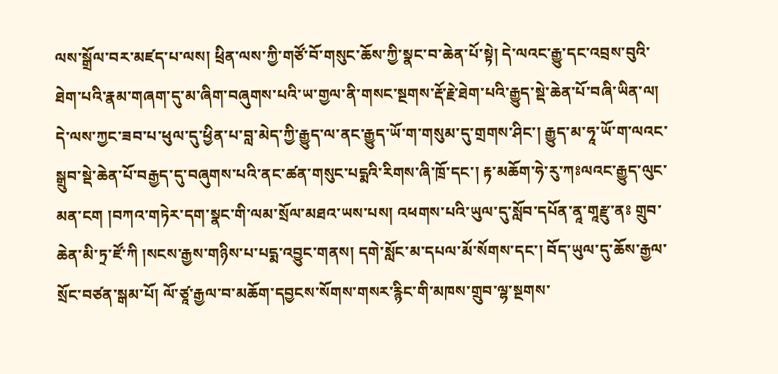ལས་སྒྲོལ་བར་མཛད་པ་ལས། ཕྲིན་ལས་ཀྱི་གཙོ་བོ་གསུང་ཆོས་ཀྱི་སྣང་བ་ཆེན་པོ་སྟེ། དེ་ལའང་རྒྱུ་དང་འབྲས་བུའི་ཐེག་པའི་རྣམ་གཞག་དུ་མ་ཞིག་བཞུགས་པའི་ཡ་གྱལ་ནི་གསང་སྔགས་རྡོ་རྗེ་ཐེག་པའི་རྒྱུད་སྡེ་ཆེན་པོ་བཞི་ཡིན་ལ། དེ་ལས་ཀྱང་ཟབ་པ་ཕུལ་དུ་ཕྱིན་པ་བླ་མེད་ཀྱི་རྒྱུད་ལ་ནང་རྒྱུད་ཡོ་ག་གསུམ་དུ་གྲགས་ཤིང་། རྒྱུད་མ་ཧཱ་ཡོ་ག་ལའང་སྒྲུབ་སྡེ་ཆེན་པོ་བརྒྱད་དུ་བཞུགས་པའི་ནང་ཚན་གསུང་པདྨའི་རིགས་ཞི་ཁྲོ་དང་། རྟ་མཆོག་ཧེ་རུ་ཀཿལའང་རྒྱུད་ལུང་མན་ངག །བཀའ་གཏེར་དག་སྣང་གི་ལམ་སྲོལ་མཐའ་ཡས་པས། འཕགས་པའི་ཡུལ་དུ་སློབ་དཔོན་ནཱ་གཱརྫུ་ནཿ གྲུབ་ཆེན་མི་ཏྲ་ཛོ་ཀི །སངས་རྒྱས་གཉིས་པ་པདྨ་འབྱུང་གནས། དགེ་སློང་མ་དཔལ་མོ་སོགས་དང་། བོད་ཡུལ་དུ་ཆོས་རྒྱལ་སྲོང་བཙན་སྒམ་པོ། ལོ་ཙཱ་རྒྱལ་བ་མཆོག་དབྱངས་སོགས་གསར་རྙིང་གི་མཁས་གྲུབ་ལྷ་སྔགས་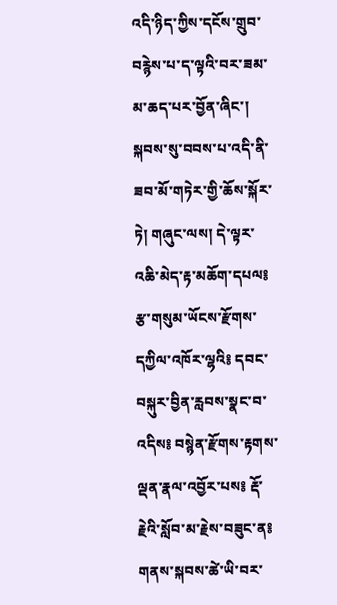འདི་ཉིད་ཀྱིས་དངོས་གྲུབ་བརྙེས་པ་ད་ལྟའི་བར་ཟམ་མ་ཆད་པར་བྱོན་ཞིང་། སྐབས་སུ་བབས་པ་འདི་ནི་ཟབ་མོ་གཏེར་གྱི་ཆོས་སྐོར་ཏེ། གཞུང་ལས། དེ་ལྟར་འཆི་མེད་རྟ་མཆོག་དཔལ༔ རྩ་གསུམ་ཡོངས་རྫོགས་དཀྱིལ་འཁོར་ལྷའི༔ དབང་བསྐུར་བྱིན་རླབས་སྣང་བ་འདིས༔ བསྙེན་རྫོགས་རྟགས་ལྡན་རྣལ་འབྱོར་པས༔ རྡོ་རྗེའི་སློབ་མ་རྗེས་བཟུང་ན༔ གནས་སྐབས་ཚེ་ཡི་བར་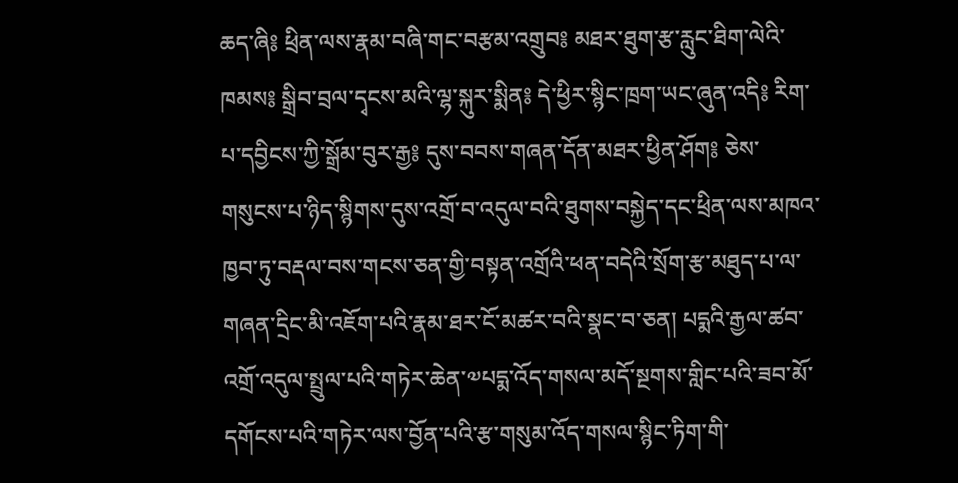ཆད་ཞི༔ ཕྲིན་ལས་རྣམ་བཞི་གང་བརྩམ་འགྲུབ༔ མཐར་ཐུག་རྩ་རླུང་ཐིག་ལེའི་ཁམས༔ སྒྲིབ་བྲལ་དྭངས་མའི་ལྷ་སྐུར་སྨིན༔ དེ་ཕྱིར་སྙིང་ཁྲག་ཡང་ཞུན་འདི༔ རིག་པ་དབྱིངས་ཀྱི་སྒྲོམ་བུར་རྒྱ༔ དུས་བབས་གཞན་དོན་མཐར་ཕྱིན་ཤོག༔ ཅེས་གསུངས་པ་ཉིད་སྙིགས་དུས་འགྲོ་བ་འདུལ་བའི་ཐུགས་བསྐྱེད་དང་ཕྲིན་ལས་མཁའ་ཁྱབ་ཏུ་བརྡལ་བས་གངས་ཅན་གྱི་བསྟན་འགྲོའི་ཕན་བདེའི་སྲོག་རྩ་མཐུད་པ་ལ་གཞན་དྲིང་མི་འཇོག་པའི་རྣམ་ཐར་ངོ་མཚར་བའི་སྣང་བ་ཅན། པདྨའི་རྒྱལ་ཚབ་འགྲོ་འདུལ་སྤྲུལ་པའི་གཏེར་ཆེན་༧པདྨ་འོད་གསལ་མདོ་སྔགས་གླིང་པའི་ཟབ་མོ་དགོངས་པའི་གཏེར་ལས་བྱོན་པའི་རྩ་གསུམ་འོད་གསལ་སྙིང་ཏིག་གི་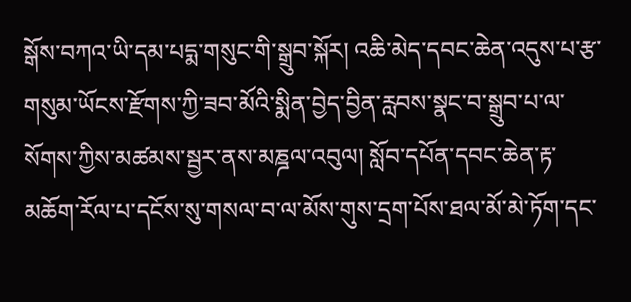སྒོས་བཀའ་ཡི་དམ་པདྨ་གསུང་གི་སྒྲུབ་སྐོར། འཆི་མེད་དབང་ཆེན་འདུས་པ་རྩ་གསུམ་ཡོངས་རྫོགས་ཀྱི་ཟབ་མོའི་སྨིན་བྱེད་བྱིན་རླབས་སྣང་བ་སྒྲུབ་པ་ལ་སོགས་ཀྱིས་མཚམས་སྦྱར་ནས་མཎྜལ་འབུལ། སློབ་དཔོན་དབང་ཆེན་རྟ་མཆོག་རོལ་པ་དངོས་སུ་གསལ་བ་ལ་མོས་གུས་དྲག་པོས་ཐལ་མོ་མེ་ཏོག་དང་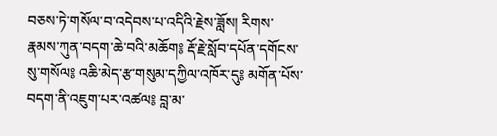བཅས་ཏེ་གསོལ་བ་འདེབས་པ་འདིའི་རྗེས་ཟློས། རིགས་རྣམས་ཀུན་བདག་ཆེ་བའི་མཆོག༔ རྡོ་རྗེ་སློབ་དཔོན་དགོངས་སུ་གསོལ༔ འཆི་མེད་རྩ་གསུམ་དཀྱིལ་འཁོར་དུ༔ མགོན་པོས་བདག་ནི་འཇུག་པར་འཚལ༔ བླ་མ་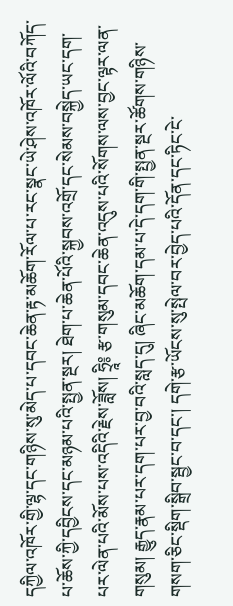དཀྱིལ་འཁོར་གྱི་ལྷ་དང་གཉིས་སུ་མེད་པ་དབང་ཆེན་རྟ་མཆོག་རོལ་པ་རང་སྣང་ཡེ་ཤེས་འཁོར་ལོའི་བཀོད་པ་ཆོས་ཀྱི་དབྱིངས་དང་མཉམ་པའི་སྤྱན་སྔར། ཐེག་པ་ཆེན་པོའི་སྐྱབས་འགྲོ་དང་སེམས་བསྐྱེད་ཡང་དག་པར་ལེན་པའི་མོས་པས་འདིའི་རྗེས་ཟློས། ཧྲཱི༔ རྩ་གསུམ་དབང་ཆེན་འདུས་པའི་སོགས་ལས་བྱང་ལྟར་ལན་གསུམ། རྒྱུད་རྣམ་པར་དག་པར་བྱ་བའི་སླད་དུ། ཞིང་མཆོག་དམ་པ་དེ་དག་གི་སྤྱན་སྔར་ཚོགས་གཉིས་གསག་ཅིང་སྡིག་སྒྲིབ་སྦྱང་བ་དང་། དགེ་རྩ་ཡོངས་སུ་སྤེལ་བར་བྱེད་པའི་དོན་དང་ཏིང་ངེ་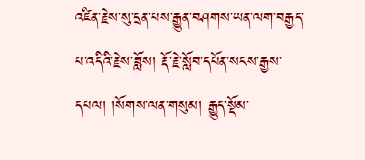འཛིན་རྗེས་སུ་དྲན་པས་རྒྱུན་བཤགས་ཡན་ལག་བརྒྱད་པ་འདིའི་རྗེས་ཟློས། རྡོ་རྗེ་སློབ་དཔོན་སངས་རྒྱས་དཔལ། །སོགས་ལན་གསུམ། རྒྱུད་སྡོམ་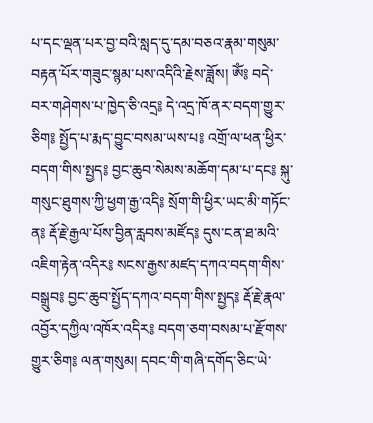པ་དང་ལྡན་པར་བྱ་བའི་སླད་དུ་དམ་བཅའ་རྣམ་གསུམ་བརྟན་པོར་གཟུང་སྙམ་པས་འདིའི་རྗེས་ཟློས། ཨོཾ༔ བདེ་བར་གཤེགས་པ་ཁྱེད་ཅི་འདྲ༔ དེ་འདྲ་ཁོ་ནར་བདག་གྱུར་ཅིག༔ སྤྱོད་པ་རྨད་བྱུང་བསམ་ཡས་པ༔ འགྲོ་ལ་ཕན་ཕྱིར་བདག་གིས་སྤྱད༔ བྱང་ཆུབ་སེམས་མཆོག་དམ་པ་དང༔ སྐུ་གསུང་ཐུགས་ཀྱི་ཕྱག་རྒྱ་འདི༔ སྲོག་གི་ཕྱིར་ཡང་མི་གཏོང་ན༔ རྡོ་རྗེ་རྒྱལ་པོས་བྱིན་རླབས་མཛོད༔ དུས་ངན་ཐ་མའི་འཇིག་རྟེན་འདིར༔ སངས་རྒྱས་མཛད་དཀའ་བདག་གིས་བསྒྲུབ༔ བྱང་ཆུབ་སྤྱོད་དཀའ་བདག་གིས་སྤྱད༔ རྡོ་རྗེ་རྣལ་འབྱོར་དཀྱིལ་འཁོར་འདིར༔ བདག་ཅག་བསམ་པ་རྫོགས་གྱུར་ཅིག༔ ལན་གསུམ། དབང་གི་གཞི་དགོད་ཅིང་ཡེ་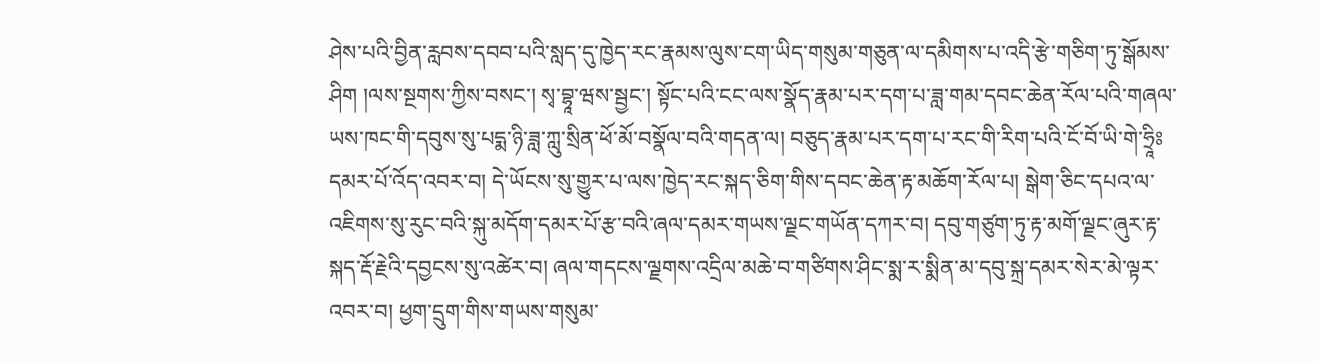ཤེས་པའི་བྱིན་རླབས་དབབ་པའི་སླད་དུ་ཁྱེད་རང་རྣམས་ལུས་ངག་ཡིད་གསུམ་གཅུན་ལ་དམིགས་པ་འདི་རྩེ་གཅིག་ཏུ་སྒོམས་ཤིག །ལས་སྔགས་ཀྱིས་བསང་། སྭ་བྷཱ་ཝས་སྦྱང་། སྟོང་པའི་ངང་ལས་སྣོད་རྣམ་པར་དག་པ་ཟླ་གམ་དབང་ཆེན་རོལ་པའི་གཞལ་ཡས་ཁང་གི་དབུས་སུ་པདྨ་ཉི་ཟླ་ཀླུ་སྲིན་ཕོ་མོ་བསྣོལ་བའི་གདན་ལ། བཅུད་རྣམ་པར་དག་པ་རང་གི་རིག་པའི་ངོ་བོ་ཡི་གེ་ཧྲཱིཿདམར་པོ་འོད་འབར་བ། དེ་ཡོངས་སུ་གྱུར་པ་ལས་ཁྱེད་རང་སྐད་ཅིག་གིས་དབང་ཆེན་རྟ་མཆོག་རོལ་པ། སྒེག་ཅིང་དཔའ་ལ་འཇིགས་སུ་རུང་བའི་སྐུ་མདོག་དམར་པོ་རྩ་བའི་ཞལ་དམར་གཡས་ལྗང་གཡོན་དཀར་བ། དབུ་གཙུག་ཏུ་རྟ་མགོ་ལྗང་ཞུར་རྟ་སྐད་རྡོ་རྗེའི་དབྱངས་སུ་འཚེར་བ། ཞལ་གདངས་ལྗགས་འདྲིལ་མཆེ་བ་གཙིགས་ཤིང་སྨ་ར་སྨིན་མ་དབུ་སྐྲ་དམར་སེར་མེ་ལྟར་འབར་བ། ཕྱག་དྲུག་གིས་གཡས་གསུམ་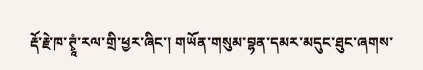རྡོ་རྗེ་ཁ་ཊྭཱཾ་རལ་གྲི་ཕྱར་ཞིང་། གཡོན་གསུམ་བྷན་དམར་མདུང་ཐུང་ཞགས་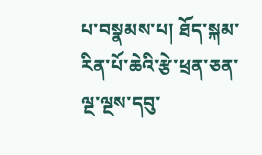པ་བསྣམས་པ། ཐོད་སྐམ་རིན་པོ་ཆེའི་རྩེ་ཕྲན་ཅན་ལྔ་ལྔས་དབུ་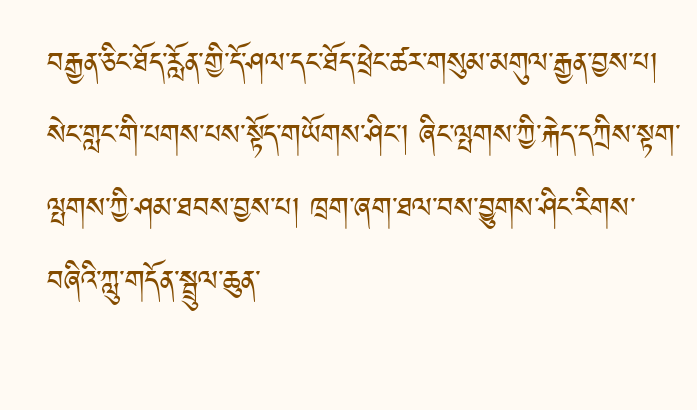བརྒྱན་ཅིང་ཐོད་རློན་གྱི་དོ་ཤལ་དང་ཐོད་ཕྲེང་ཚར་གསུམ་མགུལ་རྒྱན་བྱས་པ། སེང་གླང་གི་པགས་པས་སྟོད་གཡོགས་ཤིང་། ཞིང་ལྤགས་ཀྱི་རྐེད་དཀྲིས་སྟག་ལྤགས་ཀྱི་ཤམ་ཐབས་བྱས་པ། ཁྲག་ཞག་ཐལ་བས་བྱུགས་ཤིང་རིགས་བཞིའི་ཀླུ་གདོན་སྦྲུལ་ཆུན་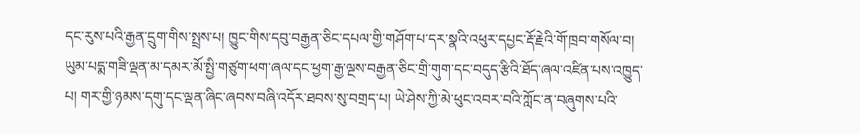དང་རུས་པའི་རྒྱན་དྲུག་གིས་སྤྲས་པ། ཁྱུང་གིས་དབུ་བརྒྱན་ཅིང་དཔལ་གྱི་གཤོག་པ་དར་སྣའི་འཕུར་དཔྱང་རྡོ་རྗེའི་གོ་ཁྲབ་གསོལ་བ། ཡུམ་པདྨ་གཟི་ལྡན་མ་དམར་མོ་སྤྱི་གཙུག་ཕག་ཞལ་དང་ཕྱག་རྒྱ་ལྔས་བརྒྱན་ཅིང་གྲི་གུག་དང་བདུད་རྩིའི་ཐོད་ཞལ་འཛིན་པས་འཁྱུད་པ། གར་གྱི་ཉམས་དགུ་དང་ལྡན་ཞིང་ཞབས་བཞི་འདོར་ཐབས་སུ་བགྲད་པ། ཡེ་ཤེས་ཀྱི་མེ་ཕུང་འབར་བའི་ཀློང་ན་བཞུགས་པའི་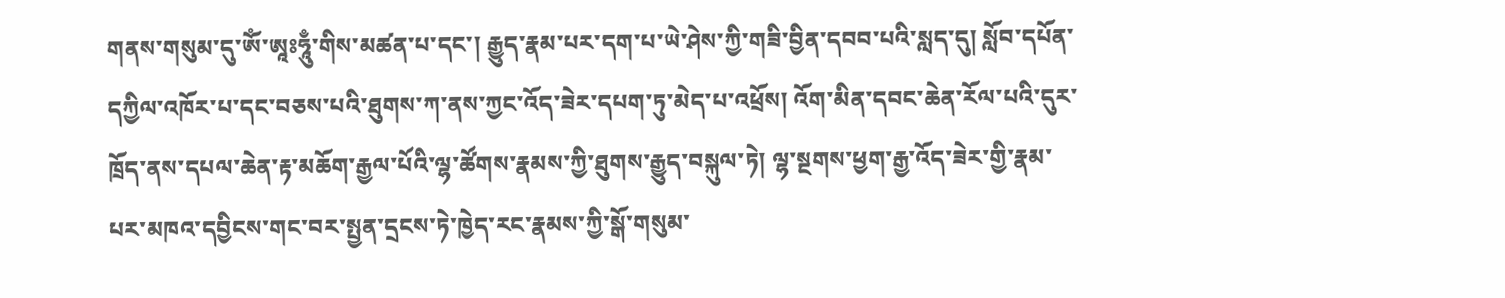གནས་གསུམ་དུ་ཨོཾ་ཨཱཿཧཱུྃ་གིས་མཚན་པ་དང་། རྒྱུད་རྣམ་པར་དག་པ་ཡེ་ཤེས་ཀྱི་གཟི་བྱིན་དབབ་པའི་སླད་དུ། སློབ་དཔོན་དཀྱིལ་འཁོར་པ་དང་བཅས་པའི་ཐུགས་ཀ་ནས་ཀྱང་འོད་ཟེར་དཔག་ཏུ་མེད་པ་འཕྲོས། འོག་མིན་དབང་ཆེན་རོལ་པའི་དུར་ཁྲོད་ནས་དཔལ་ཆེན་རྟ་མཆོག་རྒྱལ་པོའི་ལྷ་ཚོགས་རྣམས་ཀྱི་ཐུགས་རྒྱུད་བསྐུལ་ཏེ། ལྷ་སྔགས་ཕྱག་རྒྱ་འོད་ཟེར་གྱི་རྣམ་པར་མཁའ་དབྱིངས་གང་བར་སྤྱན་དྲངས་ཏེ་ཁྱེད་རང་རྣམས་ཀྱི་སྒོ་གསུམ་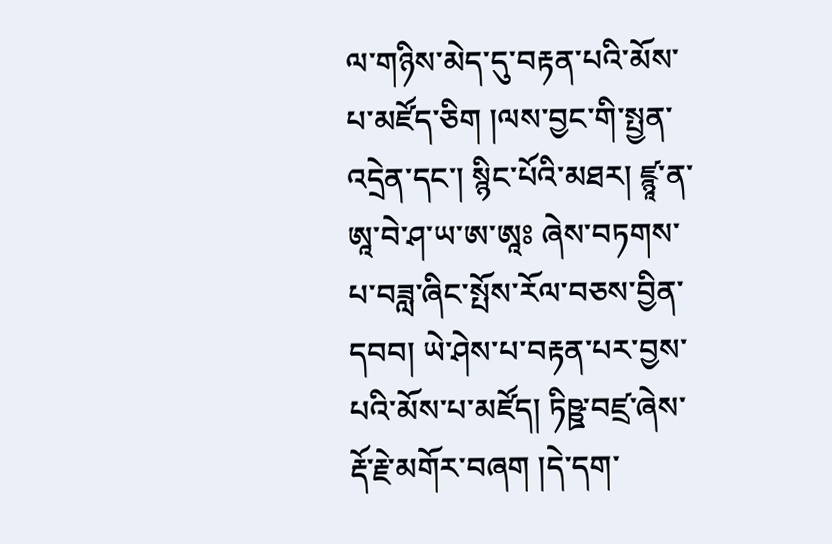ལ་གཉིས་མེད་དུ་བརྟན་པའི་མོས་པ་མཛོད་ཅིག །ལས་བྱང་གི་སྤྱན་འདྲེན་དང་། སྙིང་པོའི་མཐར། ཛྙཱ་ན་ཨཱ་བེ་ཤ་ཡ་ཨ་ཨཱཿ ཞེས་བཏགས་པ་བཟླ་ཞིང་སྤོས་རོལ་བཅས་བྱིན་དབབ། ཡེ་ཤེས་པ་བརྟན་པར་བྱས་པའི་མོས་པ་མཛོད། ཏིཥྛ་བཛྲ་ཞེས་རྡོ་རྗེ་མགོར་བཞག །དེ་དག་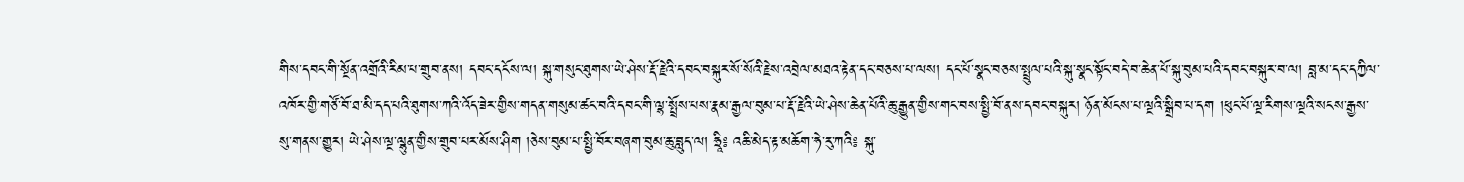གིས་དབང་གི་སྔོན་འགྲོའི་རིམ་པ་གྲུབ་ནས། དབང་དངོས་ལ། སྐུ་གསུང་ཐུགས་ཡེ་ཤེས་རྡོ་རྗེའི་དབང་བསྐུར་སོ་སོའི་རྗེས་འབྲེལ་མཐའ་རྟེན་དང་བཅས་པ་ལས། དང་པོ་སྣང་བཅས་སྤྲུལ་པའི་སྐུ་སྣང་སྟོང་བདེ་བ་ཆེན་པོ་སྐུ་བུམ་པའི་དབང་བསྐུར་བ་ལ། བླ་མ་དང་དཀྱིལ་འཁོར་གྱི་གཙོ་བོ་ཐ་མི་དད་པའི་ཐུགས་ཀའི་འོད་ཟེར་གྱིས་གདན་གསུམ་ཚང་བའི་དབང་གི་ལྷ་སྤྲོས་པས་རྣམ་རྒྱལ་བུམ་པ་རྡོ་རྗེའི་ཡེ་ཤེས་ཆེན་པོའི་ཆུ་རྒྱུན་གྱིས་གང་བས་སྤྱི་བོ་ནས་དབང་བསྐུར། ཉོན་མོངས་པ་ལྔའི་སྒྲིབ་པ་དག །ཕུང་པོ་ལྔ་རིགས་ལྔའི་སངས་རྒྱས་སུ་གནས་གྱུར། ཡེ་ཤེས་ལྔ་ལྷུན་གྱིས་གྲུབ་པར་མོས་ཤིག །ཅེས་བུམ་པ་སྤྱི་བོར་བཞག་བུམ་ཆུ་བླུད་ལ། ཧྲཱི༔ འཆི་མེད་རྟ་མཆོག་ཧེ་རུ་ཀའི༔ སྐུ་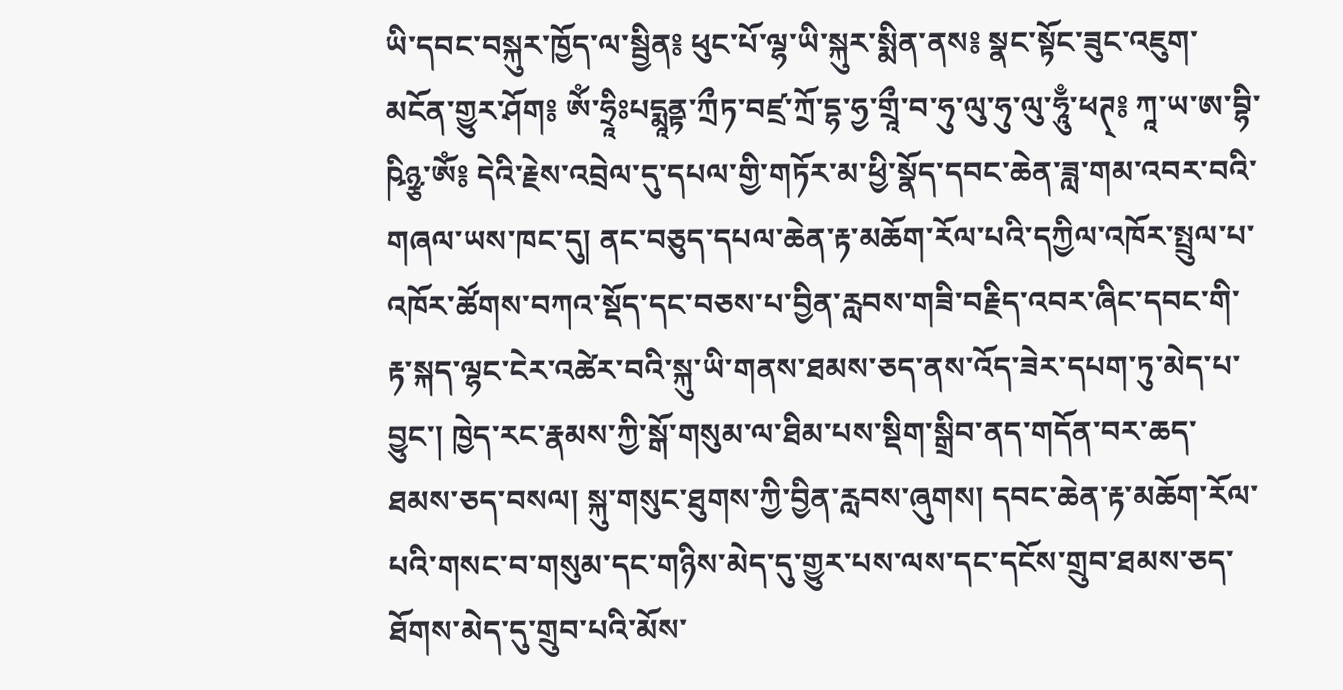ཡི་དབང་བསྐུར་ཁྱོད་ལ་སྦྱིན༔ ཕུང་པོ་ལྷ་ཡི་སྐུར་སྨིན་ནས༔ སྣང་སྟོང་ཟུང་འཇུག་མངོན་གྱུར་ཤོག༔ ཨོཾ་ཧྲཱིཿཔདྨཱནྟ་ཀྲྀཏ་བཛྲ་ཀྲོ་དྷ་ཧྱ་གྲཱྀ་བ་ཧུ་ལུ་ཧུ་ལུ་ཧཱུྃ་ཕཊ྄༔ ཀཱ་ཡ་ཨ་བྷི་ཥིཉྩ་ཨོཾ༔ དེའི་རྗེས་འབྲེལ་དུ་དཔལ་གྱི་གཏོར་མ་ཕྱི་སྣོད་དབང་ཆེན་ཟླ་གམ་འབར་བའི་གཞལ་ཡས་ཁང་དུ། ནང་བཅུད་དཔལ་ཆེན་རྟ་མཆོག་རོལ་པའི་དཀྱིལ་འཁོར་སྤྲུལ་པ་འཁོར་ཚོགས་བཀའ་སྡོད་དང་བཅས་པ་བྱིན་རླབས་གཟི་བརྗིད་འབར་ཞིང་དབང་གི་རྟ་སྐད་ལྷང་ངེར་འཚེར་བའི་སྐུ་ཡི་གནས་ཐམས་ཅད་ནས་འོད་ཟེར་དཔག་ཏུ་མེད་པ་བྱུང་། ཁྱེད་རང་རྣམས་ཀྱི་སྒོ་གསུམ་ལ་ཐིམ་པས་སྡིག་སྒྲིབ་ནད་གདོན་བར་ཆད་ཐམས་ཅད་བསལ། སྐུ་གསུང་ཐུགས་ཀྱི་བྱིན་རླབས་ཞུགས། དབང་ཆེན་རྟ་མཆོག་རོལ་པའི་གསང་བ་གསུམ་དང་གཉིས་མེད་དུ་གྱུར་པས་ལས་དང་དངོས་གྲུབ་ཐམས་ཅད་ཐོགས་མེད་དུ་གྲུབ་པའི་མོས་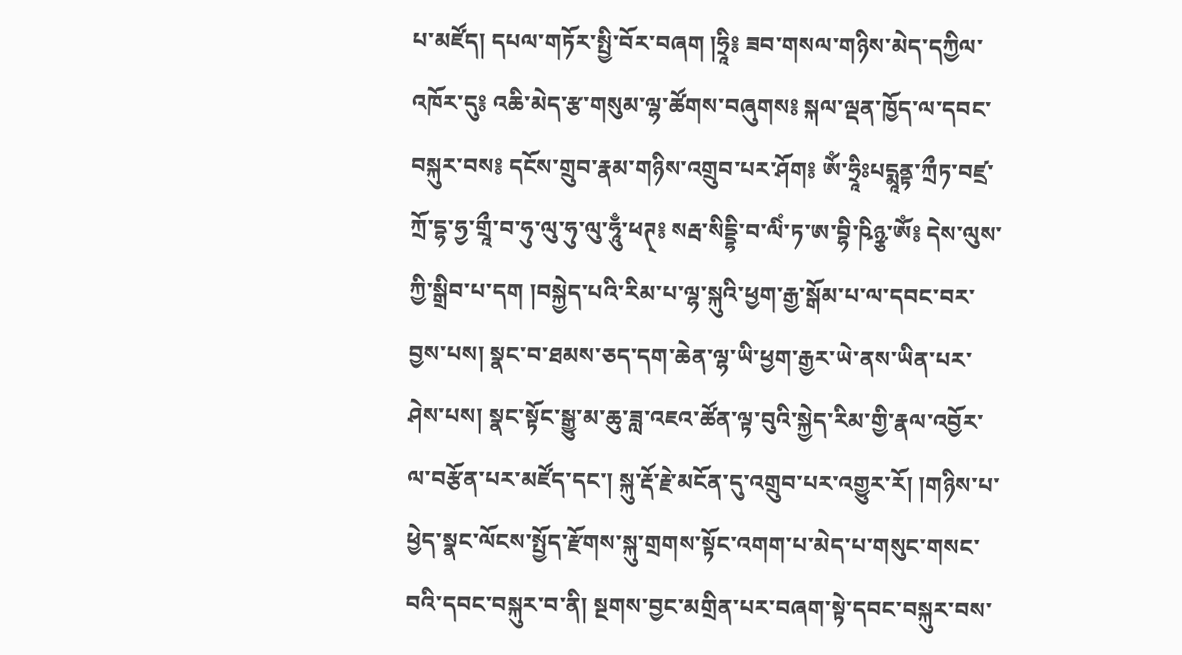པ་མཛོད། དཔལ་གཏོར་སྤྱི་བོར་བཞག །ཧྲཱི༔ ཟབ་གསལ་གཉིས་མེད་དཀྱིལ་འཁོར་དུ༔ འཆི་མེད་རྩ་གསུམ་ལྷ་ཚོགས་བཞུགས༔ སྐལ་ལྡན་ཁྱོད་ལ་དབང་བསྐུར་བས༔ དངོས་གྲུབ་རྣམ་གཉིས་འགྲུབ་པར་ཤོག༔ ཨོཾ་ཧྲཱིཿཔདྨཱནྟ་ཀྲྀཏ་བཛྲ་ཀྲོ་དྷ་ཧྱ་གྲཱྀ་བ་ཧུ་ལུ་ཧུ་ལུ་ཧཱུྃ་ཕཊ྄༔ སརྦ་སིདྡྷི་བ་ལིཾ་ཏ་ཨ་བྷི་ཥིཉྩ་ཨོཾ༔ དེས་ལུས་ཀྱི་སྒྲིབ་པ་དག །བསྐྱེད་པའི་རིམ་པ་ལྷ་སྐུའི་ཕྱག་རྒྱ་སྒོམ་པ་ལ་དབང་བར་བྱས་པས། སྣང་བ་ཐམས་ཅད་དག་ཆེན་ལྷ་ཡི་ཕྱག་རྒྱར་ཡེ་ནས་ཡིན་པར་ཤེས་པས། སྣང་སྟོང་སྒྱུ་མ་ཆུ་ཟླ་འཇའ་ཚོན་ལྟ་བུའི་སྐྱེད་རིམ་གྱི་རྣལ་འབྱོར་ལ་བརྩོན་པར་མཛོད་དང་། སྐུ་རྡོ་རྗེ་མངོན་དུ་འགྲུབ་པར་འགྱུར་རོ། །གཉིས་པ་ཕྱེད་སྣང་ལོངས་སྤྱོད་རྫོགས་སྐུ་གྲགས་སྟོང་འགག་པ་མེད་པ་གསུང་གསང་བའི་དབང་བསྐུར་བ་ནི། སྔགས་བྱང་མགྲིན་པར་བཞག་སྟེ་དབང་བསྐུར་བས་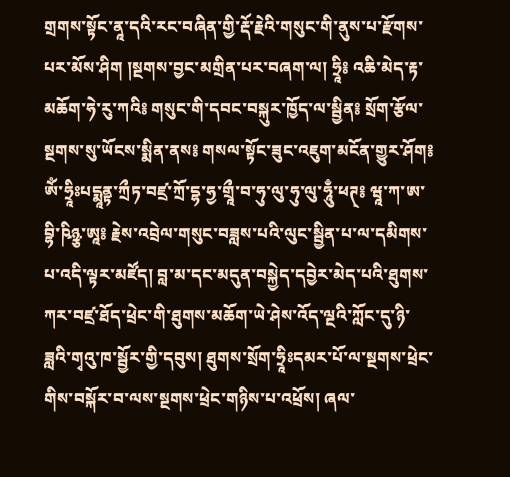གྲགས་སྟོང་ནཱ་དའི་རང་བཞིན་གྱི་རྡོ་རྗེའི་གསུང་གི་ནུས་པ་རྫོགས་པར་མོས་ཤིག །སྔགས་བྱང་མགྲིན་པར་བཞག་ལ། ཧྲཱི༔ འཆི་མེད་རྟ་མཆོག་ཧེ་རུ་ཀའི༔ གསུང་གི་དབང་བསྐུར་ཁྱོད་ལ་སྦྱིན༔ སྲོག་རྩོལ་སྔགས་སུ་ཡོངས་སྨིན་ནས༔ གསལ་སྟོང་ཟུང་འཇུག་མངོན་གྱུར་ཤོག༔ ཨོཾ་ཧྲཱིཿཔདྨཱནྟ་ཀྲྀཏ་བཛྲ་ཀྲོ་དྷ་ཧྱ་གྲཱྀ་བ་ཧུ་ལུ་ཧུ་ལུ་ཧཱུྃ་ཕཊ྄༔ ཝཱ་ཀ་ཨ་བྷི་ཥིཉྩ་ཨཱ༔ རྗེས་འབྲེལ་གསུང་བཟླས་པའི་ལུང་སྦྱིན་པ་ལ་དམིགས་པ་འདི་ལྟར་མཛོད། བླ་མ་དང་མདུན་བསྐྱེད་དབྱེར་མེད་པའི་ཐུགས་ཀར་བཛྲ་ཐོད་ཕྲེང་གི་ཐུགས་མཆོག་ཡེ་ཤེས་འོད་ལྔའི་ཀློང་དུ་ཉི་ཟླའི་གྭའུ་ཁ་སྦྱོར་གྱི་དབུས། ཐུགས་སྲོག་ཧྲཱིཿདམར་པོ་ལ་སྔགས་ཕྲེང་གིས་བསྐོར་བ་ལས་སྔགས་ཕྲེང་གཉིས་པ་འཕྲོས། ཞལ་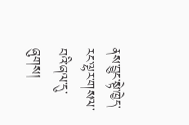ནས་བྱུང་སྟེ་ཁྱེད་རང་ལྷར་གསལ་བའི་ཞལ་དུ་ཞུགས།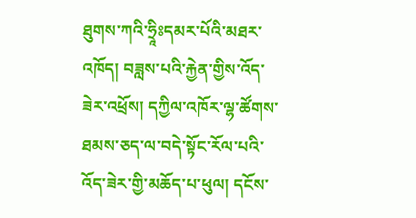ཐུགས་ཀའི་ཧྲཱིཿདམར་པོའི་མཐར་འཁོད། བཟླས་པའི་རྐྱེན་གྱིས་འོད་ཟེར་འཕྲོས། དཀྱིལ་འཁོར་ལྷ་ཚོགས་ཐམས་ཅད་ལ་བདེ་སྟོང་རོལ་པའི་འོད་ཟེར་གྱི་མཆོད་པ་ཕུལ། དངོས་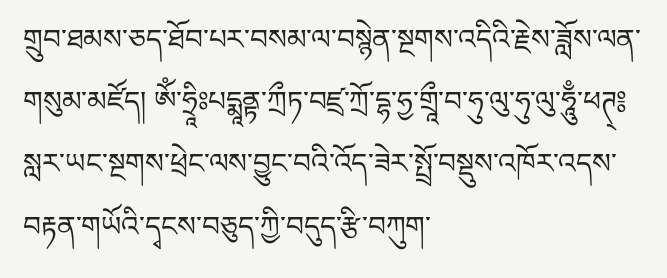གྲུབ་ཐམས་ཅད་ཐོབ་པར་བསམ་ལ་བསྙེན་སྔགས་འདིའི་རྗེས་ཟློས་ལན་གསུམ་མཛོད། ཨོཾ་ཧྲཱིཿཔདྨཱནྟ་ཀྲྀཏ་བཛྲ་ཀྲོ་དྷ་ཧྱ་གྲཱྀ་བ་ཧུ་ལུ་ཧུ་ལུ་ཧཱུྃ་ཕཊ྄༔ སླར་ཡང་སྔགས་ཕྲེང་ལས་བྱུང་བའི་འོད་ཟེར་སྤྲོ་བསྡུས་འཁོར་འདས་བརྟན་གཡོའི་དྭངས་བཅུད་ཀྱི་བདུད་རྩི་བཀུག་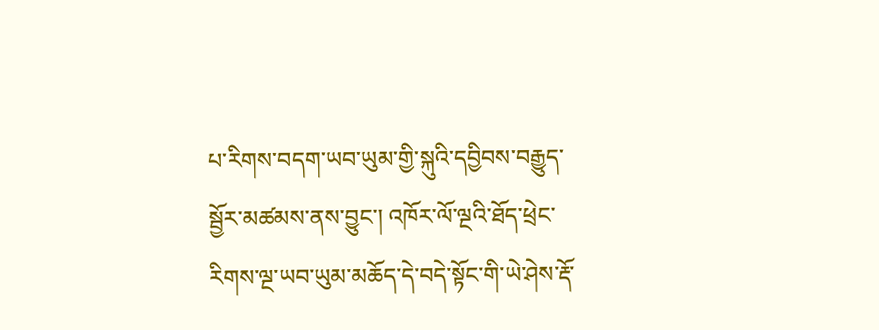པ་རིགས་བདག་ཡབ་ཡུམ་གྱི་སྐུའི་དབྱིབས་བརྒྱུད་སྦྱོར་མཚམས་ནས་བྱུང་། འཁོར་ལོ་ལྔའི་ཐོད་ཕྲེང་རིགས་ལྔ་ཡབ་ཡུམ་མཆོད་དེ་བདེ་སྟོང་གི་ཡེ་ཤེས་རྡོ་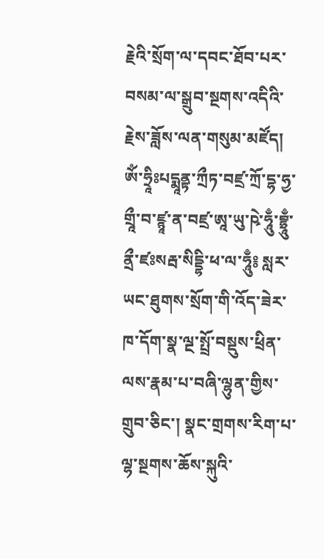རྗེའི་སྲོག་ལ་དབང་ཐོབ་པར་བསམ་ལ་སྒྲུབ་སྔགས་འདིའི་རྗེས་ཟློས་ལན་གསུམ་མཛོད། ཨོཾ་ཧྲཱིཿཔདྨཱནྟ་ཀྲྀཏ་བཛྲ་ཀྲོ་དྷ་ཧྱ་གྲཱྀ་བ་ཛྙཱ་ན་བཛྲ་ཨཱ་ཡུ་ཥེ་ཧཱུྃ་བྷྲཱུྃ་ནྲྀ་ཛཿསརྦ་སིདྡྷི་ཕ་ལ་ཧཱུྃ༔ སླར་ཡང་ཐུགས་སྲོག་གི་འོད་ཟེར་ཁ་དོག་སྣ་ལྔ་སྤྲོ་བསྡུས་ཕྲིན་ལས་རྣམ་པ་བཞི་ལྷུན་གྱིས་གྲུབ་ཅིང་། སྣང་གྲགས་རིག་པ་ལྷ་སྔགས་ཆོས་སྐུའི་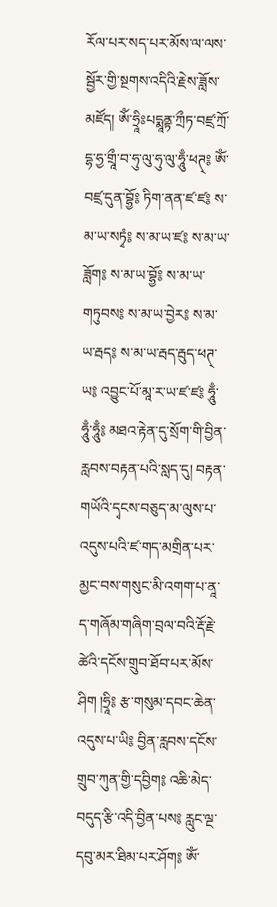རོལ་པར་སད་པར་མོས་ལ་ལས་སྦྱོར་གྱི་སྔགས་འདིའི་རྗེས་ཟློས་མཛོད། ཨོཾ་ཧྲཱིཿཔདྨཱནྟ་ཀྲྀཏ་བཛྲ་ཀྲོ་དྷ་ཧྱ་གྲཱྀ་བ་ཧུ་ལུ་ཧུ་ལུ་ཧཱུྃ་ཕཊ྄༔ ཨོཾ་བཛྲ་དུན་བྷྱོ༔ ཏིག་ནན་ཛ་ཛ༔ ས་མ་ཡ་སཏྭཾ༔ ས་མ་ཡ་ཛ༔ ས་མ་ཡ་ཟློག༔ ས་མ་ཡ་བྷྱོ༔ ས་མ་ཡ་གཏུབས༔ ས་མ་ཡ་བྱེར༔ ས་མ་ཡ་རྦད༔ ས་མ་ཡ་རྦད་རྦུད་ཕཊ྄་ཡ༔ འབྱུང་པོ་མཱ་ར་ཡ་ཛ་ཛ༔ ཧཱུྃ་ཧཱུྃ་ཧཱུྃ༔ མཐའ་རྟེན་དུ་སྲོག་གི་བྱིན་རླབས་བརྟན་པའི་སླད་དུ། བརྟན་གཡོའི་དྭངས་བཅུད་མ་ལུས་པ་འདུས་པའི་ཛ་གད་མགྲིན་པར་མྱང་བས་གསུང་མི་འགག་པ་ནཱ་ད་གཞོམ་གཞིག་བྲལ་བའི་རྡོ་རྗེ་ཚེའི་དངོས་གྲུབ་ཐོབ་པར་མོས་ཤིག །ཧྲཱི༔ རྩ་གསུམ་དབང་ཆེན་འདུས་པ་ཡི༔ བྱིན་རླབས་དངོས་གྲུབ་ཀུན་གྱི་དབྱིག༔ འཆི་མེད་བདུད་རྩི་འདི་བྱིན་པས༔ རླུང་ལྔ་དབུ་མར་ཐིམ་པར་ཤོག༔ ཨོཾ་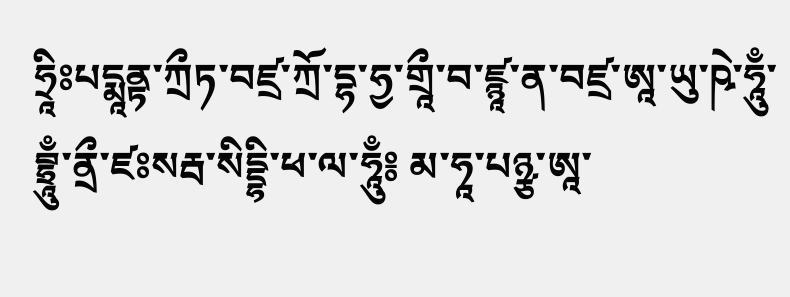ཧྲཱིཿཔདྨཱནྟ་ཀྲྀཏ་བཛྲ་ཀྲོ་དྷ་ཧྱ་གྲཱྀ་བ་ཛྙཱ་ན་བཛྲ་ཨཱ་ཡུ་ཥེ་ཧཱུྃ་བྷྲཱུྃ་ནྲྀ་ཛཿསརྦ་སིདྡྷི་ཕ་ལ་ཧཱུྃ༔ མ་ཧཱ་པཉྩ་ཨཱ་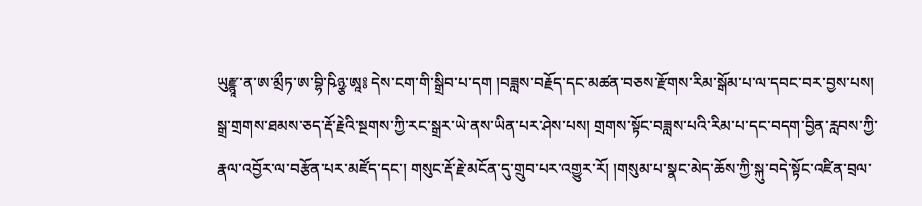ཡུརྫྙཱ་ན་ཨ་མྲྀཏ་ཨ་བྷི་ཥིཉྩ་ཨཱ༔ དེས་ངག་གི་སྒྲིབ་པ་དག །བཟླས་བརྗོད་དང་མཚན་བཅས་རྫོགས་རིམ་སྒོམ་པ་ལ་དབང་བར་བྱས་པས། སྒྲ་གྲགས་ཐམས་ཅད་རྡོ་རྗེའི་སྔགས་ཀྱི་རང་སྒྲར་ཡེ་ནས་ཡིན་པར་ཤེས་པས། གྲགས་སྟོང་བཟླས་པའི་རིམ་པ་དང་བདག་བྱིན་རླབས་ཀྱི་རྣལ་འབྱོར་ལ་བརྩོན་པར་མཛོད་དང་། གསུང་རྡོ་རྗེ་མངོན་དུ་གྲུབ་པར་འགྱུར་རོ། །གསུམ་པ་སྣང་མེད་ཆོས་ཀྱི་སྐུ་བདེ་སྟོང་འཛིན་བྲལ་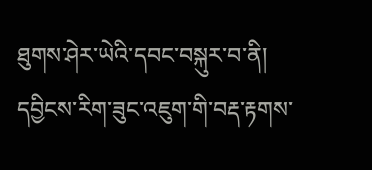ཐུགས་ཤེར་ཡེའི་དབང་བསྐུར་བ་ནི། དབྱིངས་རིག་ཟུང་འཇུག་གི་བརྡ་རྟགས་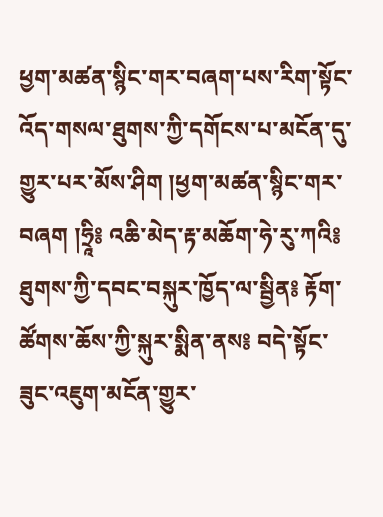ཕྱག་མཚན་སྙིང་གར་བཞག་པས་རིག་སྟོང་འོད་གསལ་ཐུགས་ཀྱི་དགོངས་པ་མངོན་དུ་གྱུར་པར་མོས་ཤིག །ཕྱག་མཚན་སྙིང་གར་བཞག །ཧྲཱི༔ འཆི་མེད་རྟ་མཆོག་ཧེ་རུ་ཀའི༔ ཐུགས་ཀྱི་དབང་བསྐུར་ཁྱོད་ལ་སྦྱིན༔ རྟོག་ཚོགས་ཆོས་ཀྱི་སྐུར་སྨིན་ནས༔ བདེ་སྟོང་ཟུང་འཇུག་མངོན་གྱུར་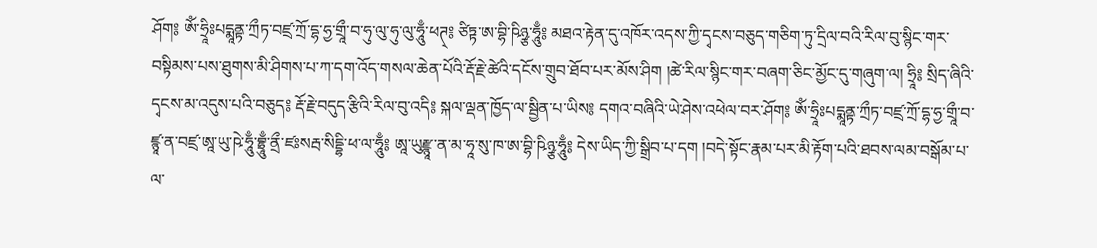ཤོག༔ ཨོཾ་ཧྲཱིཿཔདྨཱནྟ་ཀྲྀཏ་བཛྲ་ཀྲོ་དྷ་ཧྱ་གྲཱྀ་བ་ཧུ་ལུ་ཧུ་ལུ་ཧཱུྃ་ཕཊ྄༔ ཙིཏྟ་ཨ་བྷི་ཥིཉྩ་ཧཱུྃ༔ མཐའ་རྟེན་དུ་འཁོར་འདས་ཀྱི་དྭངས་བཅུད་གཅིག་ཏུ་དྲིལ་བའི་རིལ་བུ་སྙིང་གར་བསྟིམས་པས་ཐུགས་མི་ཤིགས་པ་ཀ་དག་འོད་གསལ་ཆེན་པོའི་རྡོ་རྗེ་ཚེའི་དངོས་གྲུབ་ཐོབ་པར་མོས་ཤིག །ཚེ་རིལ་སྙིང་གར་བཞག་ཅིང་མྱོང་དུ་གཞུག་ལ། ཧྲཱི༔ སྲིད་ཞིའི་དྭངས་མ་འདུས་པའི་བཅུད༔ རྡོ་རྗེ་བདུད་རྩིའི་རིལ་བུ་འདི༔ སྐལ་ལྡན་ཁྱོད་ལ་སྦྱིན་པ་ཡིས༔ དགའ་བཞིའི་ཡེ་ཤེས་འཕེལ་བར་ཤོག༔ ཨོཾ་ཧྲཱིཿཔདྨཱནྟ་ཀྲྀཏ་བཛྲ་ཀྲོ་དྷ་ཧྱ་གྲཱྀ་བ་ཛྙཱ་ན་བཛྲ་ཨཱ་ཡུ་ཥེ་ཧཱུྃ་བྷྲཱུྃ་ནྲྀ་ཛཿསརྦ་སིདྡྷི་ཕ་ལ་ཧཱུྃ༔ ཨཱ་ཡུརྫྙཱ་ན་མ་ཧཱ་སུ་ཁ་ཨ་བྷི་ཥིཉྩ་ཧཱུྃ༔ དེས་ཡིད་ཀྱི་སྒྲིབ་པ་དག །བདེ་སྟོང་རྣམ་པར་མི་རྟོག་པའི་ཐབས་ལམ་བསྒོམ་པ་ལ་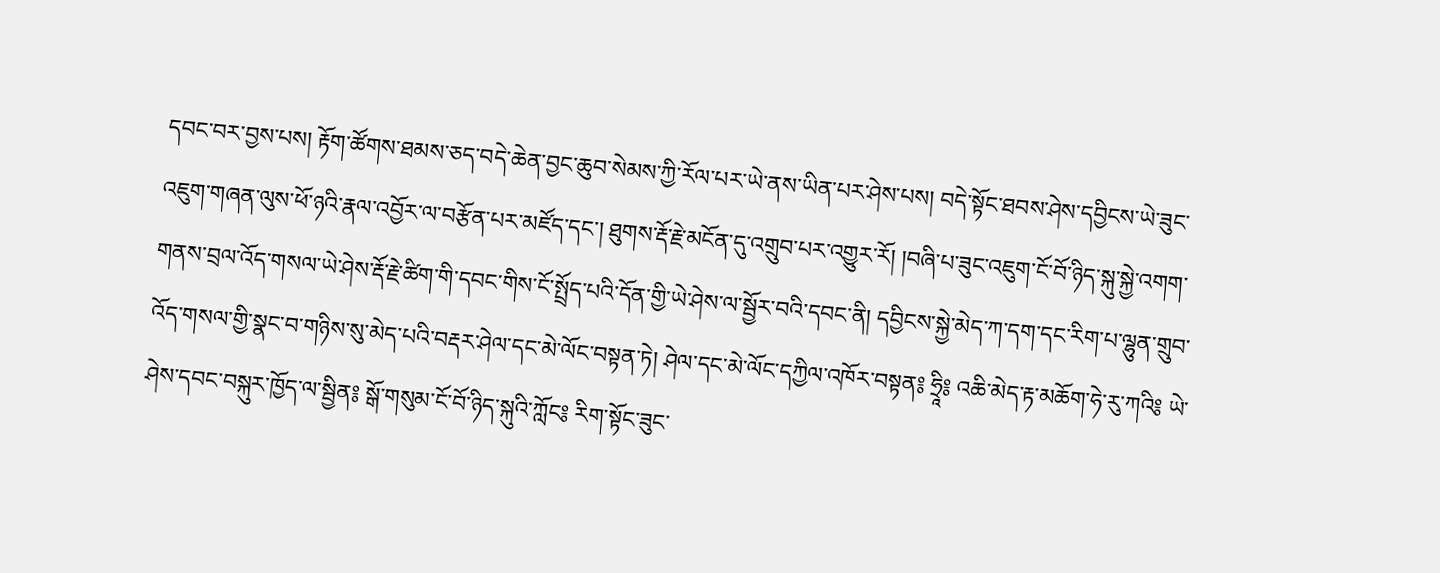དབང་བར་བྱས་པས། རྟོག་ཚོགས་ཐམས་ཅད་བདེ་ཆེན་བྱང་ཆུབ་སེམས་ཀྱི་རོལ་པར་ཡེ་ནས་ཡིན་པར་ཤེས་པས། བདེ་སྟོང་ཐབས་ཤེས་དབྱིངས་ཡེ་ཟུང་འཇུག་གཞན་ལུས་ཕོ་ཉའི་རྣལ་འབྱོར་ལ་བརྩོན་པར་མཛོད་དང་། ཐུགས་རྡོ་རྗེ་མངོན་དུ་འགྲུབ་པར་འགྱུར་རོ། །བཞི་པ་ཟུང་འཇུག་ངོ་བོ་ཉིད་སྐུ་སྐྱེ་འགག་གནས་བྲལ་འོད་གསལ་ཡེ་ཤེས་རྡོ་རྗེ་ཚིག་གི་དབང་གིས་ངོ་སྤྲོད་པའི་དོན་གྱི་ཡེ་ཤེས་ལ་སྦྱོར་བའི་དབང་ནི། དབྱིངས་སྐྱེ་མེད་ཀ་དག་དང་རིག་པ་ལྷུན་གྲུབ་འོད་གསལ་གྱི་སྣང་བ་གཉིས་སུ་མེད་པའི་བརྡར་ཤེལ་དང་མེ་ལོང་བསྟན་ཏེ། ཤེལ་དང་མེ་ལོང་དཀྱིལ་འཁོར་བསྟན༔ ཧྲཱི༔ འཆི་མེད་རྟ་མཆོག་ཧེ་རུ་ཀའི༔ ཡེ་ཤེས་དབང་བསྐུར་ཁྱོད་ལ་སྦྱིན༔ སྒོ་གསུམ་ངོ་བོ་ཉིད་སྐུའི་ཀློང༔ རིག་སྟོང་ཟུང་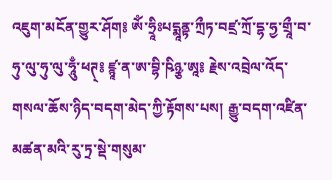འཇུག་མངོན་གྱུར་ཤོག༔ ཨོཾ་ཧྲཱིཿཔདྨཱནྟ་ཀྲྀཏ་བཛྲ་ཀྲོ་དྷ་ཧྱ་གྲཱྀ་བ་ཧུ་ལུ་ཧུ་ལུ་ཧཱུྃ་ཕཊ྄༔ ཛྙཱ་ན་ཨ་བྷི་ཥིཉྩ་ཨཱ༔ རྗེས་འབྲེལ་འོད་གསལ་ཆོས་ཉིད་བདག་མེད་ཀྱི་རྟོགས་པས། རྒྱུ་བདག་འཛིན་མཚན་མའི་རུ་ཏྲ་སྡེ་གསུམ་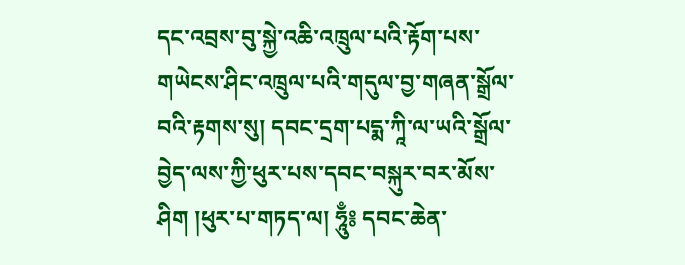དང་འབྲས་བུ་སྐྱེ་འཆི་འཁྲུལ་པའི་རྟོག་པས་གཡེངས་ཤིང་འཁྲུལ་པའི་གདུལ་བྱ་གཞན་སྒྲོལ་བའི་རྟགས་སུ། དབང་དྲག་པདྨ་ཀཱི་ལ་ཡའི་སྒྲོལ་བྱེད་ལས་ཀྱི་ཕུར་པས་དབང་བསྐུར་བར་མོས་ཤིག །ཕུར་པ་གཏད་ལ། ཧཱུྃ༔ དབང་ཆེན་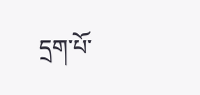དྲག་པོ་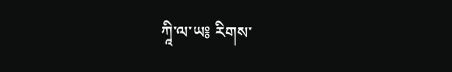ཀཱི་ལ་ཡ༔ རིགས་